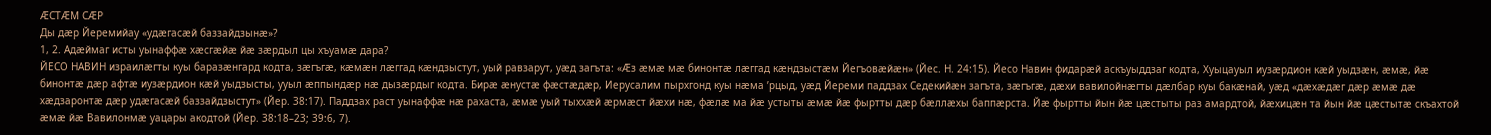ӔСТӔМ СӔР
Ды дӕр Йеремийау «удӕгасӕй баззайдзынӕ»?
1, 2. Адӕймаг исты уынаффӕ хӕсгӕйӕ йӕ зӕрдыл цы хъуамӕ дара?
ЙЕСО НАВИН израилӕгты куы баразӕнгард кодта, зӕгъгӕ, кӕмӕн лӕггад кӕндзыстут, уый равзарут, уӕд загъта: «Ӕз ӕмӕ мӕ бинонтӕ лӕггад кӕндзыстӕм Йегъовӕйӕн» (Йес. Н. 24:15). Йесо Навин фидарӕй аскъуыддзаг кодта, Хуыцауыл иузӕрдион кӕй уыдзӕн, ӕмӕ, йӕ бинонтӕ дӕр афтӕ иузӕрдион кӕй уыдзысты, ууыл ӕппындӕр нӕ дызӕрдыг кодта. Бирӕ ӕнустӕ фӕстӕдӕр, Иерусалим пырхгонд куы нӕма ’рцыд, уӕд Йереми паддзах Седекийӕн загъта, зӕгъгӕ, дӕхи вавилойнӕгты дӕлбар куы бакӕнай, уӕд «дӕхӕдӕг дӕр ӕмӕ дӕ хӕдзаронтӕ дӕр удӕгасӕй баззайдзыстут» (Йер. 38:17). Паддзах раст уынаффӕ нӕ рахаста, ӕмӕ уый тыххӕй ӕрмӕст йӕхи нӕ, фӕлӕ ма йӕ устыты ӕмӕ йӕ фыртты дӕр бӕллӕхы баппӕрста. Йӕ фыртты йын йӕ цӕстыты раз амардтой, йӕхицӕн та йын йӕ цӕстытӕ скъахтой ӕмӕ йӕ Вавилонмӕ уацары акодтой (Йер. 38:18–23; 39:6, 7).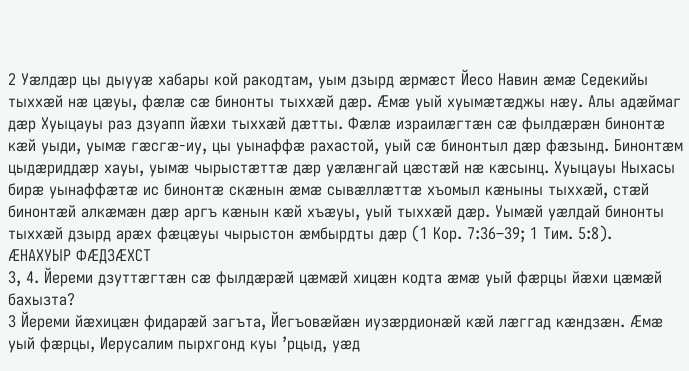2 Уӕлдӕр цы дыууӕ хабары кой ракодтам, уым дзырд ӕрмӕст Йесо Навин ӕмӕ Седекийы тыххӕй нӕ цӕуы, фӕлӕ сӕ бинонты тыххӕй дӕр. Ӕмӕ уый хуымӕтӕджы нӕу. Алы адӕймаг дӕр Хуыцауы раз дзуапп йӕхи тыххӕй дӕтты. Фӕлӕ израилӕгтӕн сӕ фылдӕрӕн бинонтӕ кӕй уыди, уымӕ гӕсгӕ-иу, цы уынаффӕ рахастой, уый сӕ бинонтыл дӕр фӕзынд. Бинонтӕм цыдӕриддӕр хауы, уымӕ чырыстӕттӕ дӕр уӕлӕнгай цӕстӕй нӕ кӕсынц. Хуыцауы Ныхасы бирӕ уынаффӕтӕ ис бинонтӕ скӕнын ӕмӕ сывӕллӕттӕ хъомыл кӕныны тыххӕй, стӕй бинонтӕй алкӕмӕн дӕр аргъ кӕнын кӕй хъӕуы, уый тыххӕй дӕр. Уымӕй уӕлдай бинонты тыххӕй дзырд арӕх фӕцӕуы чырыстон ӕмбырдты дӕр (1 Кор. 7:36–39; 1 Тим. 5:8).
ӔНАХУЫР ФӔДЗӔХСТ
3, 4. Йереми дзуттӕгтӕн сӕ фылдӕрӕй цӕмӕй хицӕн кодта ӕмӕ уый фӕрцы йӕхи цӕмӕй бахызта?
3 Йереми йӕхицӕн фидарӕй загъта, Йегъовӕйӕн иузӕрдионӕй кӕй лӕггад кӕндзӕн. Ӕмӕ уый фӕрцы, Иерусалим пырхгонд куы ’рцыд, уӕд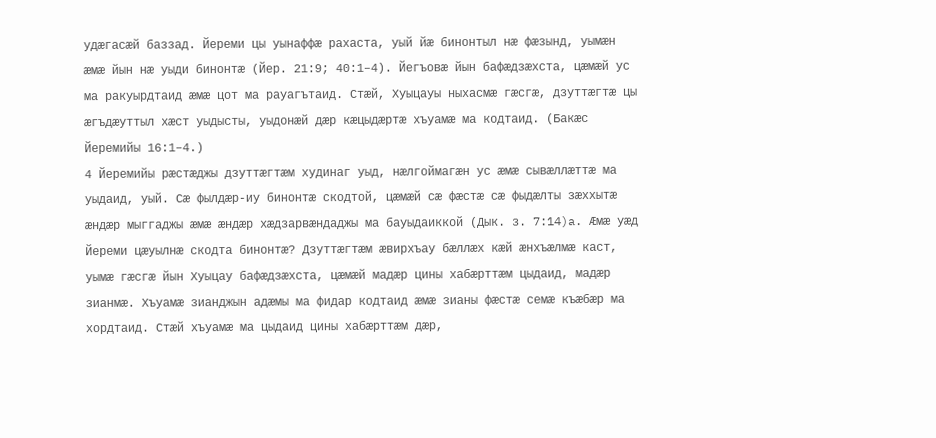удӕгасӕй баззад. Йереми цы уынаффӕ рахаста, уый йӕ бинонтыл нӕ фӕзынд, уымӕн ӕмӕ йын нӕ уыди бинонтӕ (Йер. 21:9; 40:1–4). Йегъовӕ йын бафӕдзӕхста, цӕмӕй ус ма ракуырдтаид ӕмӕ цот ма рауагътаид. Стӕй, Хуыцауы ныхасмӕ гӕсгӕ, дзуттӕгтӕ цы ӕгъдӕуттыл хӕст уыдысты, уыдонӕй дӕр кӕцыдӕртӕ хъуамӕ ма кодтаид. (Бакӕс Йеремийы 16:1–4.)
4 Йеремийы рӕстӕджы дзуттӕгтӕм худинаг уыд, нӕлгоймагӕн ус ӕмӕ сывӕллӕттӕ ма уыдаид, уый. Сӕ фылдӕр-иу бинонтӕ скодтой, цӕмӕй сӕ фӕстӕ сӕ фыдӕлты зӕххытӕ ӕндӕр мыггаджы ӕмӕ ӕндӕр хӕдзарвӕндаджы ма бауыдаиккой (Дык. з. 7:14)a. Ӕмӕ уӕд Йереми цӕуылнӕ скодта бинонтӕ? Дзуттӕгтӕм ӕвирхъау бӕллӕх кӕй ӕнхъӕлмӕ каст, уымӕ гӕсгӕ йын Хуыцау бафӕдзӕхста, цӕмӕй мадӕр цины хабӕрттӕм цыдаид, мадӕр зианмӕ. Хъуамӕ зианджын адӕмы ма фидар кодтаид ӕмӕ зианы фӕстӕ семӕ къӕбӕр ма хордтаид. Стӕй хъуамӕ ма цыдаид цины хабӕрттӕм дӕр,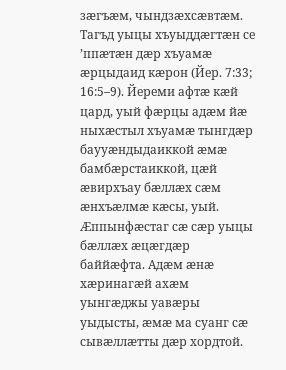зӕгъӕм, чындзӕхсӕвтӕм. Тагъд уыцы хъуыддӕгтӕн се ’ппӕтӕн дӕр хъуамӕ ӕрцыдаид кӕрон (Йер. 7:33; 16:5–9). Йереми афтӕ кӕй цард, уый фӕрцы адӕм йӕ ныхӕстыл хъуамӕ тынгдӕр баууӕндыдаиккой ӕмӕ бамбӕрстаиккой, цӕй ӕвирхъау бӕллӕх сӕм ӕнхъӕлмӕ кӕсы, уый. Ӕппынфӕстаг сӕ сӕр уыцы бӕллӕх ӕцӕгдӕр баййӕфта. Адӕм ӕнӕ хӕринагӕй ахӕм уынгӕджы уавӕры уыдысты, ӕмӕ ма суанг сӕ сывӕллӕтты дӕр хордтой.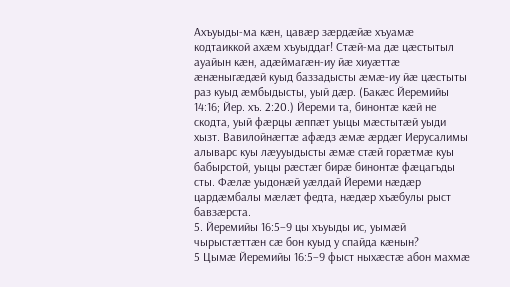Ахъуыды-ма кӕн, цавӕр зӕрдӕйӕ хъуамӕ кодтаиккой ахӕм хъуыддаг! Стӕй-ма дӕ цӕстытыл ауайын кӕн, адӕймагӕн-иу йӕ хиуӕттӕ ӕнӕныгӕдӕй куыд баззадысты ӕмӕ-иу йӕ цӕстыты раз куыд ӕмбыдысты, уый дӕр. (Бакӕс Йеремийы 14:16; Йер. хъ. 2:20.) Йереми та, бинонтӕ кӕй не скодта, уый фӕрцы ӕппӕт уыцы мӕстытӕй уыди хызт. Вавилойнӕгтӕ афӕдз ӕмӕ ӕрдӕг Иерусалимы алыварс куы лӕууыдысты ӕмӕ стӕй горӕтмӕ куы бабырстой, уыцы рӕстӕг бирӕ бинонтӕ фӕцагъды сты. Фӕлӕ уыдонӕй уӕлдай Йереми нӕдӕр цардӕмбалы мӕлӕт федта, нӕдӕр хъӕбулы рыст бавзӕрста.
5. Йеремийы 16:5–9 цы хъуыды ис, уымӕй чырыстӕттӕн сӕ бон куыд у спайда кӕнын?
5 Цымӕ Йеремийы 16:5–9 фыст ныхӕстӕ абон махмӕ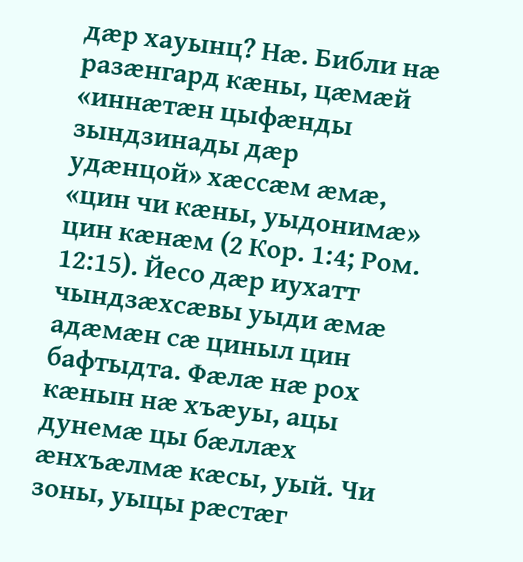дӕр хауынц? Нӕ. Библи нӕ разӕнгард кӕны, цӕмӕй «иннӕтӕн цыфӕнды зындзинады дӕр удӕнцой» хӕссӕм ӕмӕ, «цин чи кӕны, уыдонимӕ» цин кӕнӕм (2 Кор. 1:4; Ром. 12:15). Йесо дӕр иухатт чындзӕхсӕвы уыди ӕмӕ адӕмӕн сӕ циныл цин бафтыдта. Фӕлӕ нӕ рох кӕнын нӕ хъӕуы, ацы дунемӕ цы бӕллӕх ӕнхъӕлмӕ кӕсы, уый. Чи зоны, уыцы рӕстӕг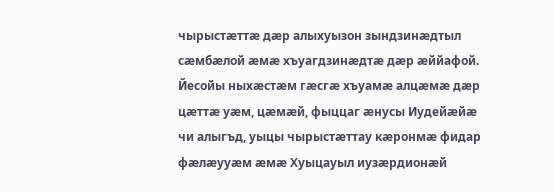чырыстӕттӕ дӕр алыхуызон зындзинӕдтыл сӕмбӕлой ӕмӕ хъуагдзинӕдтӕ дӕр ӕййафой. Йесойы ныхӕстӕм гӕсгӕ хъуамӕ алцӕмӕ дӕр цӕттӕ уӕм, цӕмӕй, фыццаг ӕнусы Иудейӕйӕ чи алыгъд, уыцы чырыстӕттау кӕронмӕ фидар фӕлӕууӕм ӕмӕ Хуыцауыл иузӕрдионӕй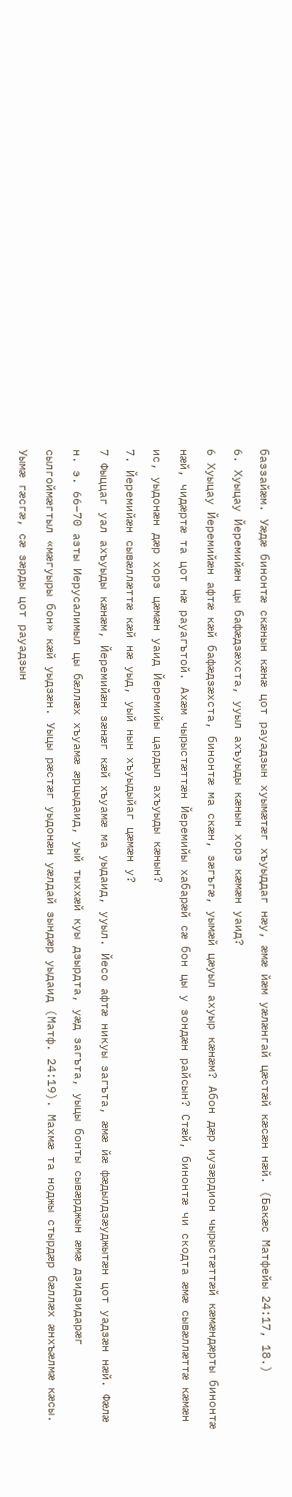баззайӕм. Уӕдӕ бинонтӕ скӕнын кӕнӕ цот рауадзын хуымӕтӕг хъуыддаг нӕу, ӕмӕ йӕм уӕлӕнгай цӕстӕй кӕсӕн нӕй. (Бакӕс Матфейы 24:17, 18.)
6. Хуыцау Йеремийӕн цы бафӕдзӕхста, ууыл ахъуыды кӕнын хорз кӕмӕн уаид?
6 Хуыцау Йеремийӕн афтӕ кӕй бафӕдзӕхста, бинонтӕ ма скӕн, зӕгъгӕ, уымӕй цӕуыл ахуыр кӕнӕм? Абон дӕр иузӕрдион чырыстӕттӕй кӕмӕндӕрты бинонтӕ нӕй, чидӕртӕ та цот нӕ рауагътой. Ахӕм чырыстӕттӕн Йеремийы хабарӕй сӕ бон цы у зондӕн райсын? Стӕй, бинонтӕ чи скодта ӕмӕ сывӕллӕттӕ кӕмӕн ис, уыдонӕн дӕр хорз цӕмӕн уаид Йеремийы цардыл ахъуыды кӕнын?
7. Йеремийӕн сывӕллӕттӕ кӕй нӕ уыд, уый нын хъуыдыйаг цӕмӕн у?
7 Фыццаг уал ахъуыды кӕнӕм, Йеремийӕн зӕнӕг кӕй хъуамӕ ма уыдаид, ууыл. Йесо афтӕ никуы загъта, ӕмӕ йӕ фӕдылдзӕуджытӕн цот уадзӕн нӕй. Фӕлӕ н. э. 66–70 азты Иерусалимыл цы бӕллӕх хъуамӕ ӕрцыдаид, уый тыххӕй куы дзырдта, уӕд загъта, уыцы бонты сывӕрджын ӕмӕ дзидзидарӕг сылгоймӕгтыл «мӕгуыры бон» кӕй уыдзӕн. Уыцы рӕстӕг уыдонӕн уӕлдай зындӕр уыдаид (Матф. 24:19). Махмӕ та ноджы стырдӕр бӕллӕх ӕнхъӕлмӕ кӕсы. Уымӕ гӕсгӕ, сӕ зӕрды цот рауадзын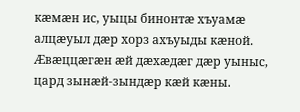кӕмӕн ис, уыцы бинонтӕ хъуамӕ алцӕуыл дӕр хорз ахъуыды кӕной. Ӕвӕццӕгӕн ӕй дӕхӕдӕг дӕр уыныс, цард зынӕй-зындӕр кӕй кӕны.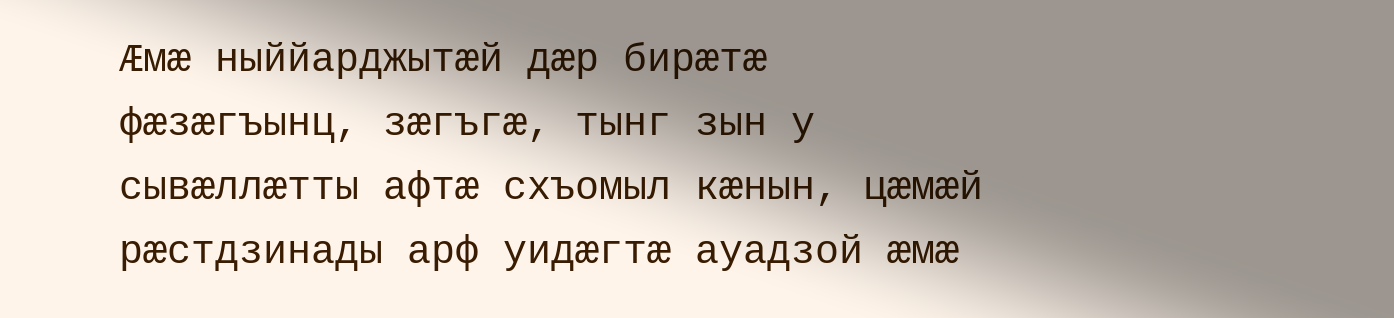Ӕмӕ ныййарджытӕй дӕр бирӕтӕ фӕзӕгъынц, зӕгъгӕ, тынг зын у сывӕллӕтты афтӕ схъомыл кӕнын, цӕмӕй рӕстдзинады арф уидӕгтӕ ауадзой ӕмӕ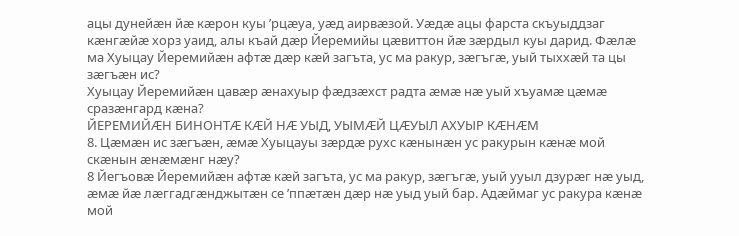ацы дунейӕн йӕ кӕрон куы ’рцӕуа, уӕд аирвӕзой. Уӕдӕ ацы фарста скъуыддзаг кӕнгӕйӕ хорз уаид, алы къай дӕр Йеремийы цӕвиттон йӕ зӕрдыл куы дарид. Фӕлӕ ма Хуыцау Йеремийӕн афтӕ дӕр кӕй загъта, ус ма ракур, зӕгъгӕ, уый тыххӕй та цы зӕгъӕн ис?
Хуыцау Йеремийӕн цавӕр ӕнахуыр фӕдзӕхст радта ӕмӕ нӕ уый хъуамӕ цӕмӕ сразӕнгард кӕна?
ЙЕРЕМИЙӔН БИНОНТӔ КӔЙ НӔ УЫД, УЫМӔЙ ЦӔУЫЛ АХУЫР КӔНӔМ
8. Цӕмӕн ис зӕгъӕн, ӕмӕ Хуыцауы зӕрдӕ рухс кӕнынӕн ус ракурын кӕнӕ мой скӕнын ӕнӕмӕнг нӕу?
8 Йегъовӕ Йеремийӕн афтӕ кӕй загъта, ус ма ракур, зӕгъгӕ, уый ууыл дзурӕг нӕ уыд, ӕмӕ йӕ лӕггадгӕнджытӕн се ’ппӕтӕн дӕр нӕ уыд уый бар. Адӕймаг ус ракура кӕнӕ мой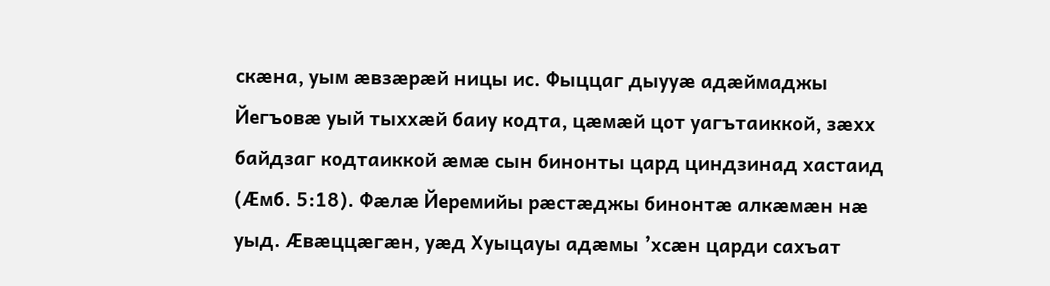скӕна, уым ӕвзӕрӕй ницы ис. Фыццаг дыууӕ адӕймаджы Йегъовӕ уый тыххӕй баиу кодта, цӕмӕй цот уагътаиккой, зӕхх байдзаг кодтаиккой ӕмӕ сын бинонты цард циндзинад хастаид (Ӕмб. 5:18). Фӕлӕ Йеремийы рӕстӕджы бинонтӕ алкӕмӕн нӕ уыд. Ӕвӕццӕгӕн, уӕд Хуыцауы адӕмы ’хсӕн царди сахъат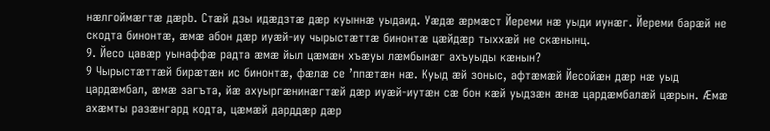нӕлгоймӕгтӕ дӕрb. Стӕй дзы идӕдзтӕ дӕр куыннӕ уыдаид. Уӕдӕ ӕрмӕст Йереми нӕ уыди иунӕг. Йереми барӕй не скодта бинонтӕ, ӕмӕ абон дӕр иуӕй-иу чырыстӕттӕ бинонтӕ цӕйдӕр тыххӕй не скӕнынц.
9. Йесо цавӕр уынаффӕ радта ӕмӕ йыл цӕмӕн хъӕуы лӕмбынӕг ахъуыды кӕнын?
9 Чырыстӕттӕй бирӕтӕн ис бинонтӕ, фӕлӕ се ’ппӕтӕн нӕ. Куыд ӕй зоныс, афтӕмӕй Йесойӕн дӕр нӕ уыд цардӕмбал, ӕмӕ загъта, йӕ ахуыргӕнинӕгтӕй дӕр иуӕй-иутӕн сӕ бон кӕй уыдзӕн ӕнӕ цардӕмбалӕй цӕрын. Ӕмӕ ахӕмты разӕнгард кодта, цӕмӕй дарддӕр дӕр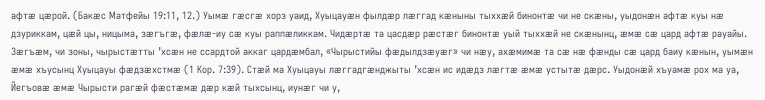афтӕ цӕрой. (Бакӕс Матфейы 19:11, 12.) Уымӕ гӕсгӕ хорз уаид, Хуыцауӕн фылдӕр лӕггад кӕныны тыххӕй бинонтӕ чи не скӕны, уыдонӕн афтӕ куы нӕ дзуриккам, цӕй цы, ницыма, зӕгъгӕ, фӕлӕ-иу сӕ куы раппӕликкам. Чидӕртӕ та цасдӕр рӕстӕг бинонтӕ уый тыххӕй не скӕнынц, ӕмӕ сӕ цард афтӕ рауайы. Зӕгъӕм, чи зоны, чырыстӕтты ’хсӕн не ссардтой аккаг цардӕмбал, «Чырыстийы фӕдылдзӕуӕг» чи нӕу, ахӕмимӕ та сӕ нӕ фӕнды сӕ цард баиу кӕнын, уымӕн ӕмӕ хъусынц Хуыцауы фӕдзӕхстмӕ (1 Кор. 7:39). Стӕй ма Хуыцауы лӕггадгӕнджыты ’хсӕн ис идӕдз лӕгтӕ ӕмӕ устытӕ дӕрc. Уыдонӕй хъуамӕ рох ма уа, Йегъовӕ ӕмӕ Чырысти рагӕй фӕстӕмӕ дӕр кӕй тыхсынц, иунӕг чи у,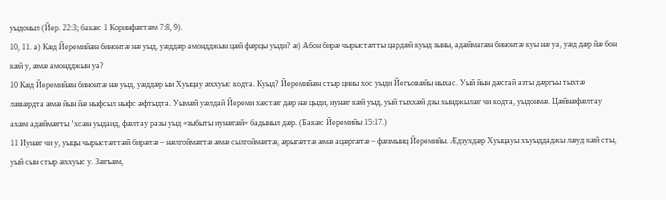уыдоныл (Йер. 22:3; бакӕс 1 Коринфӕгтӕм 7:8, 9).
10, 11. а) Кӕд Йеремийӕн бинонтӕ нӕ уыд, уӕддӕр амондджын цӕй фӕрцы уыди? ӕ) Абон бирӕ чырыстӕтты цардӕй куыд зыны, адӕймагӕн бинонтӕ куы нӕ уа, уӕд дӕр йӕ бон кӕй у, ӕмӕ амондджын уа?
10 Кӕд Йеремийӕн бинонтӕ нӕ уыд, уӕддӕр ын Хуыцау ӕххуыс кодта. Куыд? Йеремийӕн стыр цины хос уыди Йегъовӕйы ныхас. Уый йын дӕсгай азты дӕргъы тыхтӕ лӕвӕрдта ӕмӕ йын йӕ ныфсыл ныфс ӕфтыдта. Уымӕй уӕлдай Йереми хӕстӕг дӕр нӕ цыди, иунӕг кӕй уыд, уый тыххӕй дзы хынджылӕг чи кодта, уыдонмӕ. Цӕйнӕфӕлтау ахӕм адӕймӕгты ’хсӕн уыдаид, фӕлтау разы уыд «зыбыты иунӕгӕй» бадыныл дӕр. (Бакӕс Йеремийы 15:17.)
11 Иунӕг чи у, уыцы чырыстӕттӕй бирӕтӕ – нӕлгоймӕгтӕ ӕмӕ сылгоймӕгтӕ, ӕрыгӕттӕ ӕмӕ ацӕргӕтӕ – фӕзмынц Йеремийы. Ӕдзухдӕр Хуыцауы хъуыддаджы лӕуд кӕй сты, уый сын стыр ӕххуыс у. Зӕгъӕм,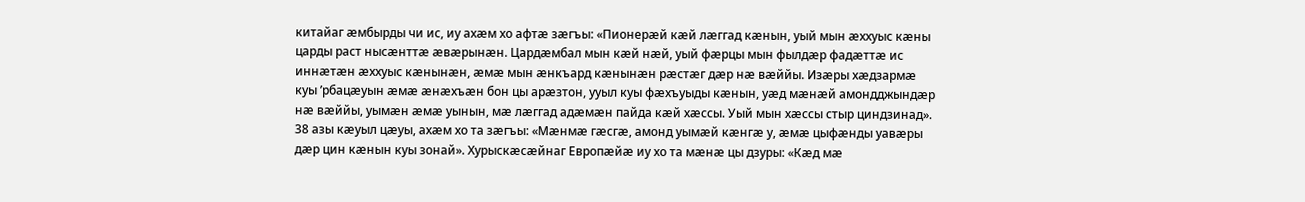китайаг ӕмбырды чи ис, иу ахӕм хо афтӕ зӕгъы: «Пионерӕй кӕй лӕггад кӕнын, уый мын ӕххуыс кӕны царды раст нысӕнттӕ ӕвӕрынӕн. Цардӕмбал мын кӕй нӕй, уый фӕрцы мын фылдӕр фадӕттӕ ис иннӕтӕн ӕххуыс кӕнынӕн, ӕмӕ мын ӕнкъард кӕнынӕн рӕстӕг дӕр нӕ вӕййы. Изӕры хӕдзармӕ куы ’рбацӕуын ӕмӕ ӕнӕхъӕн бон цы арӕзтон, ууыл куы фӕхъуыды кӕнын, уӕд мӕнӕй амондджындӕр нӕ вӕййы, уымӕн ӕмӕ уынын, мӕ лӕггад адӕмӕн пайда кӕй хӕссы. Уый мын хӕссы стыр циндзинад». 38 азы кӕуыл цӕуы, ахӕм хо та зӕгъы: «Мӕнмӕ гӕсгӕ, амонд уымӕй кӕнгӕ у, ӕмӕ цыфӕнды уавӕры дӕр цин кӕнын куы зонай». Хурыскӕсӕйнаг Европӕйӕ иу хо та мӕнӕ цы дзуры: «Кӕд мӕ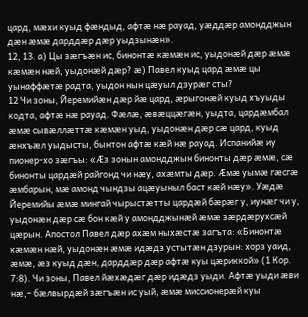цард, мӕхи куыд фӕндыд, афтӕ нӕ рауад, уӕддӕр амондджын дӕн ӕмӕ дарддӕр дӕр уыдзынӕн».
12, 13. а) Цы зӕгъӕн ис, бинонтӕ кӕмӕн ис, уыдонӕй дӕр ӕмӕ кӕмӕн нӕй, уыдонӕй дӕр? ӕ) Павел куыд цард ӕмӕ цы уынаффӕтӕ радта, уыдон нын цӕуыл дзурӕг сты?
12 Чи зоны, Йеремийӕн дӕр йӕ цард, ӕрыгонӕй куыд хъуыды кодта, афтӕ нӕ рауад. Фӕлӕ, ӕвӕццӕгӕн, уыдта, цардӕмбал ӕмӕ сывӕллӕттӕ кӕмӕн уыд, уыдонӕн дӕр сӕ цард, куыд ӕнхъӕл уыдысты, бынтон афтӕ кӕй нӕ рауад. Испанийӕ иу пионер-хо зӕгъы: «Ӕз зонын амондджын бинонты дӕр ӕмӕ, сӕ бинонты цардӕй райгонд чи нӕу, ахӕмты дӕр. Ӕмӕ уымӕ гӕсгӕ ӕмбарын, мӕ амонд чындзы ацӕуыныл баст кӕй нӕу». Уӕдӕ Йеремийы ӕмӕ мингай чырыстӕтты цардӕй бӕрӕг у, иунӕг чи у, уыдонӕн дӕр сӕ бон кӕй у амондджынӕй ӕмӕ зӕрдӕрухсӕй цӕрын. Апостол Павел дӕр ахӕм ныхӕстӕ загъта: «Бинонтӕ кӕмӕн нӕй, уыдонӕн ӕмӕ идӕдз устытӕн дзурын: хорз уаид, ӕмӕ, ӕз куыд дӕн, дарддӕр дӕр афтӕ куы цӕриккой» (1 Кор. 7:8). Чи зоны, Павел йӕхӕдӕг дӕр идӕдз уыди. Афтӕ уыди ӕви нӕ,– бӕлвырдӕй зӕгъӕн ис уый, ӕмӕ миссионерӕй куы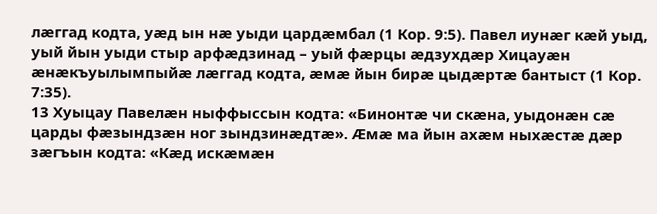лӕггад кодта, уӕд ын нӕ уыди цардӕмбал (1 Кор. 9:5). Павел иунӕг кӕй уыд, уый йын уыди стыр арфӕдзинад – уый фӕрцы ӕдзухдӕр Хицауӕн ӕнӕкъуылымпыйӕ лӕггад кодта, ӕмӕ йын бирӕ цыдӕртӕ бантыст (1 Кор. 7:35).
13 Хуыцау Павелӕн ныффыссын кодта: «Бинонтӕ чи скӕна, уыдонӕн сӕ царды фӕзындзӕн ног зындзинӕдтӕ». Ӕмӕ ма йын ахӕм ныхӕстӕ дӕр зӕгъын кодта: «Кӕд искӕмӕн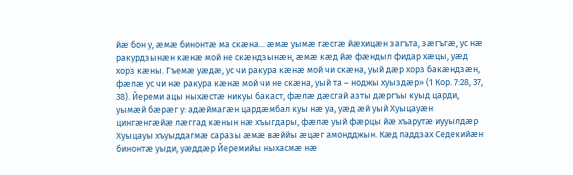йӕ бон у, ӕмӕ бинонтӕ ма скӕна... ӕмӕ уымӕ гӕсгӕ йӕхицӕн загъта, зӕгъгӕ, ус нӕ ракурдзынӕн кӕнӕ мой не скӕндзынӕн, ӕмӕ кӕд йӕ фӕндыл фидар хӕцы, уӕд хорз кӕны. Гъемӕ уӕдӕ, ус чи ракура кӕнӕ мой чи скӕна, уый дӕр хорз бакӕндзӕн, фӕлӕ ус чи нӕ ракура кӕнӕ мой чи не скӕна, уый та – ноджы хуыздӕр» (1 Кор. 7:28, 37, 38). Йереми ацы ныхӕстӕ никуы бакаст, фӕлӕ дӕсгай азты дӕргъы куыд царди, уымӕй бӕрӕг у: адӕймагӕн цардӕмбал куы нӕ уа, уӕд ӕй уый Хуыцауӕн цингӕнгӕйӕ лӕггад кӕнын нӕ хъыгдары, фӕлӕ уый фӕрцы йӕ хъарутӕ иууылдӕр Хуыцауы хъуыддагмӕ саразы ӕмӕ вӕййы ӕцӕг амондджын. Кӕд паддзах Седекийӕн бинонтӕ уыди, уӕддӕр Йеремийы ныхасмӕ нӕ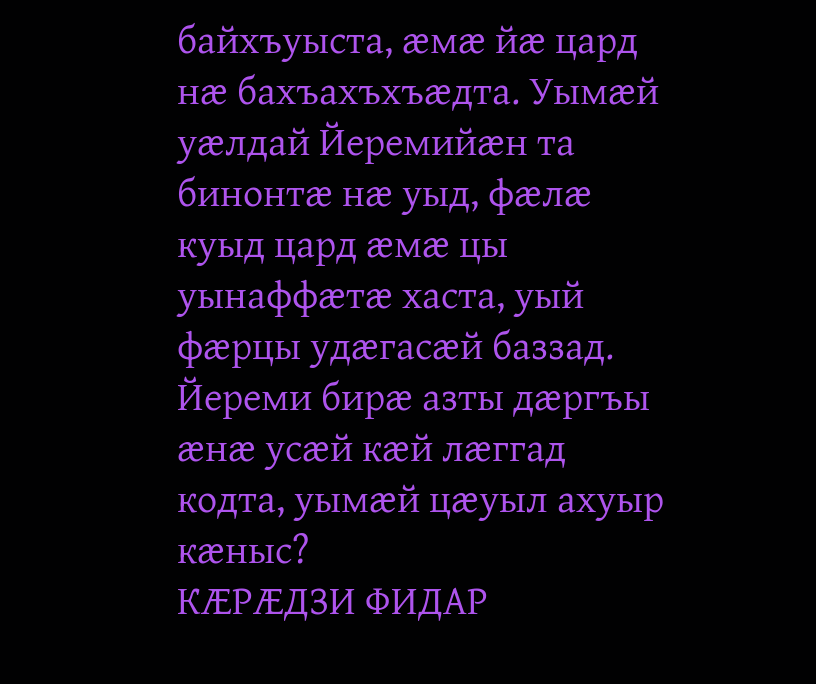байхъуыста, ӕмӕ йӕ цард нӕ бахъахъхъӕдта. Уымӕй уӕлдай Йеремийӕн та бинонтӕ нӕ уыд, фӕлӕ куыд цард ӕмӕ цы уынаффӕтӕ хаста, уый фӕрцы удӕгасӕй баззад.
Йереми бирӕ азты дӕргъы ӕнӕ усӕй кӕй лӕггад кодта, уымӕй цӕуыл ахуыр кӕныс?
КӔРӔДЗИ ФИДАР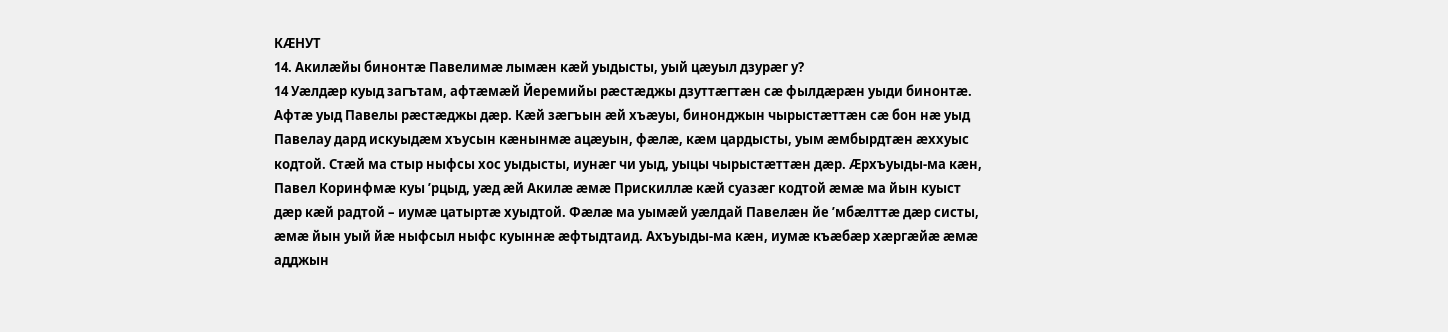КӔНУТ
14. Акилӕйы бинонтӕ Павелимӕ лымӕн кӕй уыдысты, уый цӕуыл дзурӕг у?
14 Уӕлдӕр куыд загътам, афтӕмӕй Йеремийы рӕстӕджы дзуттӕгтӕн сӕ фылдӕрӕн уыди бинонтӕ. Афтӕ уыд Павелы рӕстӕджы дӕр. Кӕй зӕгъын ӕй хъӕуы, бинонджын чырыстӕттӕн сӕ бон нӕ уыд Павелау дард искуыдӕм хъусын кӕнынмӕ ацӕуын, фӕлӕ, кӕм цардысты, уым ӕмбырдтӕн ӕххуыс кодтой. Стӕй ма стыр ныфсы хос уыдысты, иунӕг чи уыд, уыцы чырыстӕттӕн дӕр. Ӕрхъуыды-ма кӕн, Павел Коринфмӕ куы ’рцыд, уӕд ӕй Акилӕ ӕмӕ Прискиллӕ кӕй суазӕг кодтой ӕмӕ ма йын куыст дӕр кӕй радтой – иумӕ цатыртӕ хуыдтой. Фӕлӕ ма уымӕй уӕлдай Павелӕн йе ’мбӕлттӕ дӕр систы, ӕмӕ йын уый йӕ ныфсыл ныфс куыннӕ ӕфтыдтаид. Ахъуыды-ма кӕн, иумӕ къӕбӕр хӕргӕйӕ ӕмӕ адджын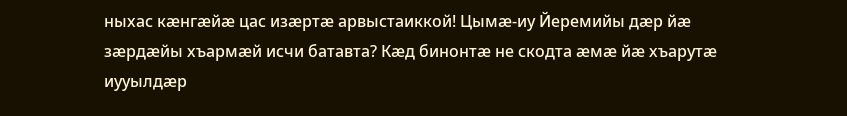ныхас кӕнгӕйӕ цас изӕртӕ арвыстаиккой! Цымӕ-иу Йеремийы дӕр йӕ зӕрдӕйы хъармӕй исчи батавта? Кӕд бинонтӕ не скодта ӕмӕ йӕ хъарутӕ иууылдӕр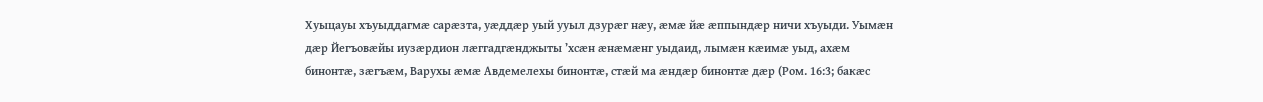Хуыцауы хъуыддагмӕ сарӕзта, уӕддӕр уый ууыл дзурӕг нӕу, ӕмӕ йӕ ӕппындӕр ничи хъуыди. Уымӕн дӕр Йегъовӕйы иузӕрдион лӕггадгӕнджыты ’хсӕн ӕнӕмӕнг уыдаид, лымӕн кӕимӕ уыд, ахӕм бинонтӕ, зӕгъӕм, Варухы ӕмӕ Авдемелехы бинонтӕ, стӕй ма ӕндӕр бинонтӕ дӕр (Ром. 16:3; бакӕс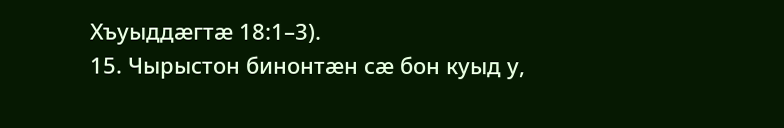Хъуыддӕгтӕ 18:1–3).
15. Чырыстон бинонтӕн сӕ бон куыд у,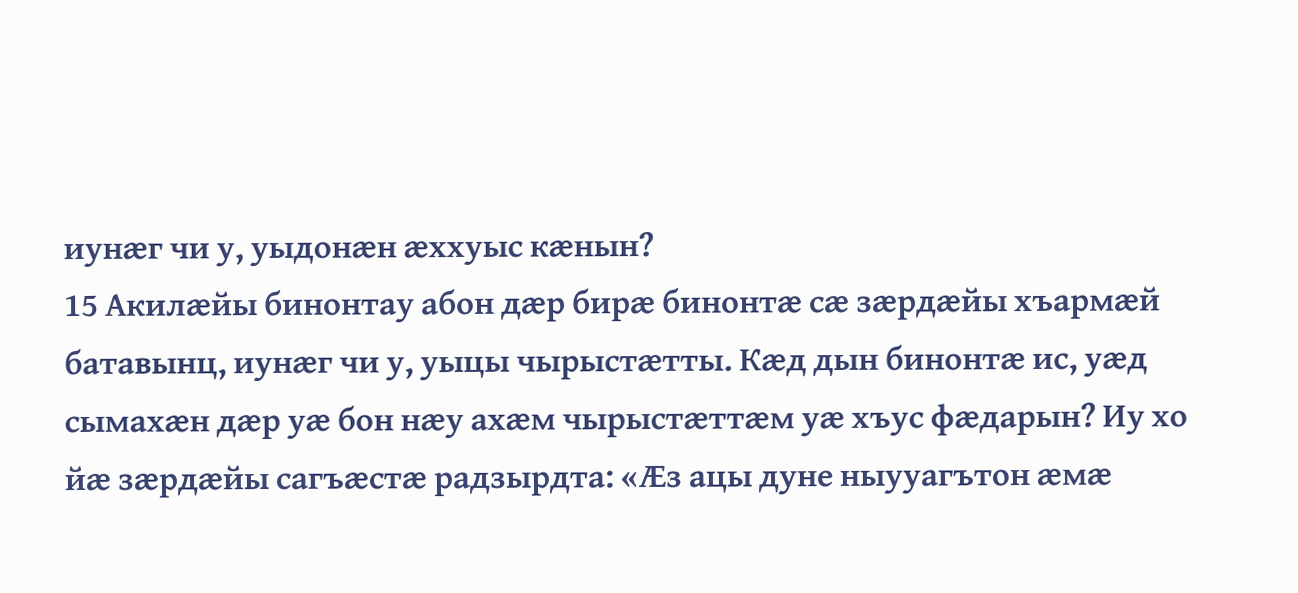иунӕг чи у, уыдонӕн ӕххуыс кӕнын?
15 Акилӕйы бинонтау абон дӕр бирӕ бинонтӕ сӕ зӕрдӕйы хъармӕй батавынц, иунӕг чи у, уыцы чырыстӕтты. Кӕд дын бинонтӕ ис, уӕд сымахӕн дӕр уӕ бон нӕу ахӕм чырыстӕттӕм уӕ хъус фӕдарын? Иу хо йӕ зӕрдӕйы сагъӕстӕ радзырдта: «Ӕз ацы дуне ныууагътон ӕмӕ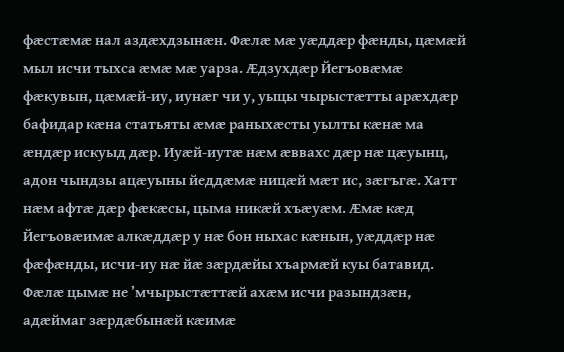фӕстӕмӕ нал аздӕхдзынӕн. Фӕлӕ мӕ уӕддӕр фӕнды, цӕмӕй мыл исчи тыхса ӕмӕ мӕ уарза. Ӕдзухдӕр Йегъовӕмӕ фӕкувын, цӕмӕй-иу, иунӕг чи у, уыцы чырыстӕтты арӕхдӕр бафидар кӕна статьяты ӕмӕ раныхӕсты уылты кӕнӕ ма ӕндӕр искуыд дӕр. Иуӕй-иутӕ нӕм ӕввахс дӕр нӕ цӕуынц, адон чындзы ацӕуыны йеддӕмӕ ницӕй мӕт ис, зӕгъгӕ. Хатт нӕм афтӕ дӕр фӕкӕсы, цыма никӕй хъӕуӕм. Ӕмӕ кӕд Йегъовӕимӕ алкӕддӕр у нӕ бон ныхас кӕнын, уӕддӕр нӕ фӕфӕнды, исчи-иу нӕ йӕ зӕрдӕйы хъармӕй куы батавид. Фӕлӕ цымӕ не ’мчырыстӕттӕй ахӕм исчи разындзӕн, адӕймаг зӕрдӕбынӕй кӕимӕ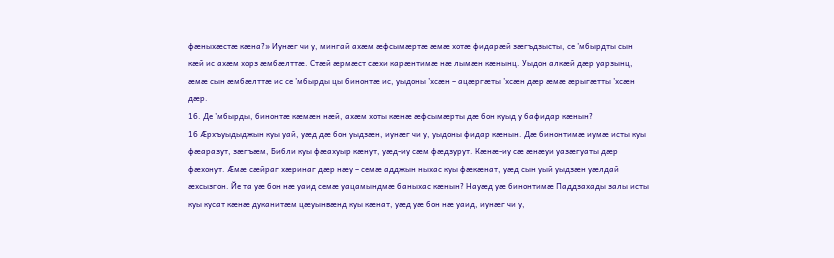фӕныхӕстӕ кӕна?» Иунӕг чи у, мингай ахӕм ӕфсымӕртӕ ӕмӕ хотӕ фидарӕй зӕгъдзысты, се ’мбырдты сын кӕй ис ахӕм хорз ӕмбӕлттӕ. Стӕй ӕрмӕст сӕхи карӕнтимӕ нӕ лымӕн кӕнынц. Уыдон алкӕй дӕр уарзынц, ӕмӕ сын ӕмбӕлттӕ ис се ’мбырды цы бинонтӕ ис, уыдоны ’хсӕн – ацӕргӕты ’хсӕн дӕр ӕмӕ ӕрыгӕтты ’хсӕн дӕр.
16. Де ’мбырды, бинонтӕ кӕмӕн нӕй, ахӕм хоты кӕнӕ ӕфсымӕрты дӕ бон куыд у бафидар кӕнын?
16 Ӕрхъуыдыджын куы уай, уӕд дӕ бон уыдзӕн, иунӕг чи у, уыдоны фидар кӕнын. Дӕ бинонтимӕ иумӕ исты куы фӕаразут, зӕгъӕм, Библи куы фӕахуыр кӕнут, уӕд-иу сӕм фӕдзурут. Кӕнӕ-иу сӕ ӕнӕуи уазӕгуаты дӕр фӕхонут. Ӕмӕ сӕйраг хӕринаг дӕр нӕу – семӕ адджын ныхас куы фӕкӕнат, уӕд сын уый уыдзӕн уӕлдай ӕхсызгон. Йе та уӕ бон нӕ уаид семӕ уацамындмӕ баныхас кӕнын? Науӕд уӕ бинонтимӕ Паддзахады залы исты куы кусат кӕнӕ дуканитӕм цӕуынвӕнд куы кӕнат, уӕд уӕ бон нӕ уаид, иунӕг чи у,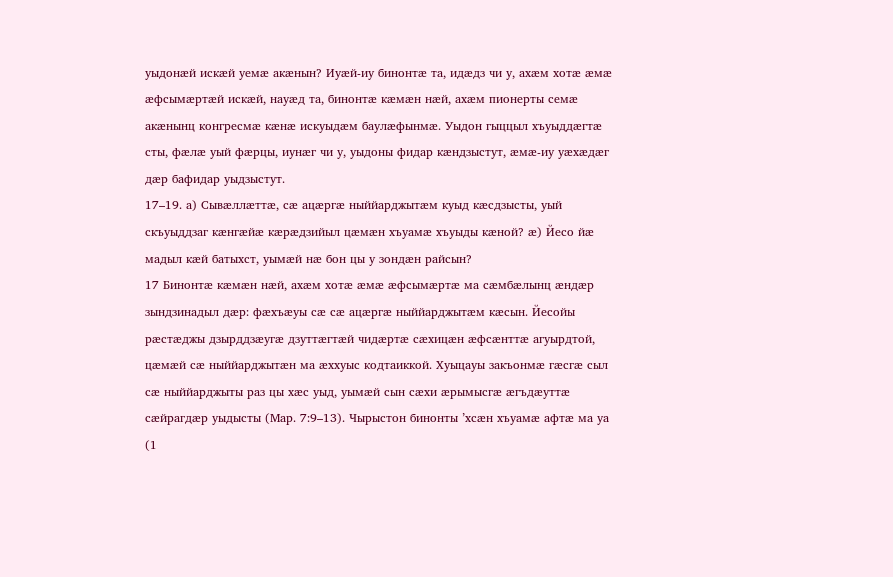уыдонӕй искӕй уемӕ акӕнын? Иуӕй-иу бинонтӕ та, идӕдз чи у, ахӕм хотӕ ӕмӕ ӕфсымӕртӕй искӕй, науӕд та, бинонтӕ кӕмӕн нӕй, ахӕм пионерты семӕ акӕнынц конгресмӕ кӕнӕ искуыдӕм баулӕфынмӕ. Уыдон гыццыл хъуыддӕгтӕ сты, фӕлӕ уый фӕрцы, иунӕг чи у, уыдоны фидар кӕндзыстут, ӕмӕ-иу уӕхӕдӕг дӕр бафидар уыдзыстут.
17–19. а) Сывӕллӕттӕ, сӕ ацӕргӕ ныййарджытӕм куыд кӕсдзысты, уый скъуыддзаг кӕнгӕйӕ кӕрӕдзийыл цӕмӕн хъуамӕ хъуыды кӕной? ӕ) Йесо йӕ мадыл кӕй батыхст, уымӕй нӕ бон цы у зондӕн райсын?
17 Бинонтӕ кӕмӕн нӕй, ахӕм хотӕ ӕмӕ ӕфсымӕртӕ ма сӕмбӕлынц ӕндӕр зындзинадыл дӕр: фӕхъӕуы сӕ сӕ ацӕргӕ ныййарджытӕм кӕсын. Йесойы рӕстӕджы дзырддзӕугӕ дзуттӕгтӕй чидӕртӕ сӕхицӕн ӕфсӕнттӕ агуырдтой, цӕмӕй сӕ ныййарджытӕн ма ӕххуыс кодтаиккой. Хуыцауы закъонмӕ гӕсгӕ сыл сӕ ныййарджыты раз цы хӕс уыд, уымӕй сын сӕхи ӕрымысгӕ ӕгъдӕуттӕ сӕйрагдӕр уыдысты (Мар. 7:9–13). Чырыстон бинонты ’хсӕн хъуамӕ афтӕ ма уа (1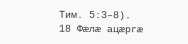Тим. 5:3–8).
18 Фӕлӕ ацӕргӕ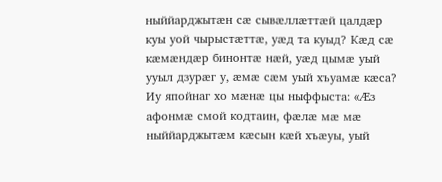ныййарджытӕн сӕ сывӕллӕттӕй цалдӕр куы уой чырыстӕттӕ, уӕд та куыд? Кӕд сӕ кӕмӕндӕр бинонтӕ нӕй, уӕд цымӕ уый ууыл дзурӕг у, ӕмӕ сӕм уый хъуамӕ кӕса? Иу япойнаг хо мӕнӕ цы ныффыста: «Ӕз афонмӕ смой кодтаин, фӕлӕ мӕ мӕ ныййарджытӕм кӕсын кӕй хъӕуы, уый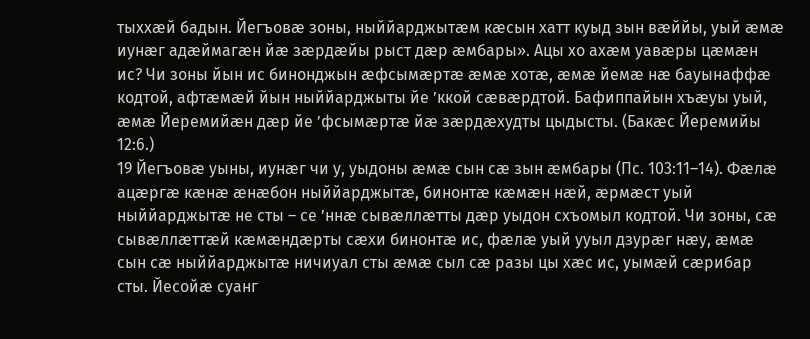тыххӕй бадын. Йегъовӕ зоны, ныййарджытӕм кӕсын хатт куыд зын вӕййы, уый ӕмӕ иунӕг адӕймагӕн йӕ зӕрдӕйы рыст дӕр ӕмбары». Ацы хо ахӕм уавӕры цӕмӕн ис? Чи зоны йын ис бинонджын ӕфсымӕртӕ ӕмӕ хотӕ, ӕмӕ йемӕ нӕ бауынаффӕ кодтой, афтӕмӕй йын ныййарджыты йе ’ккой сӕвӕрдтой. Бафиппайын хъӕуы уый, ӕмӕ Йеремийӕн дӕр йе ’фсымӕртӕ йӕ зӕрдӕхудты цыдысты. (Бакӕс Йеремийы 12:6.)
19 Йегъовӕ уыны, иунӕг чи у, уыдоны ӕмӕ сын сӕ зын ӕмбары (Пс. 103:11–14). Фӕлӕ ацӕргӕ кӕнӕ ӕнӕбон ныййарджытӕ, бинонтӕ кӕмӕн нӕй, ӕрмӕст уый ныййарджытӕ не сты – се ’ннӕ сывӕллӕтты дӕр уыдон схъомыл кодтой. Чи зоны, сӕ сывӕллӕттӕй кӕмӕндӕрты сӕхи бинонтӕ ис, фӕлӕ уый ууыл дзурӕг нӕу, ӕмӕ сын сӕ ныййарджытӕ ничиуал сты ӕмӕ сыл сӕ разы цы хӕс ис, уымӕй сӕрибар сты. Йесойӕ суанг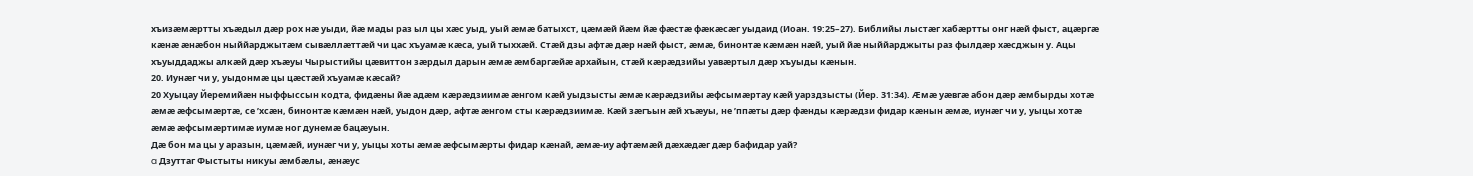хъизӕмӕртты хъӕдыл дӕр рох нӕ уыди, йӕ мады раз ыл цы хӕс уыд, уый ӕмӕ батыхст, цӕмӕй йӕм йӕ фӕстӕ фӕкӕсӕг уыдаид (Иоан. 19:25–27). Библийы лыстӕг хабӕртты онг нӕй фыст, ацӕргӕ кӕнӕ ӕнӕбон ныййарджытӕм сывӕллӕттӕй чи цас хъуамӕ кӕса, уый тыххӕй. Стӕй дзы афтӕ дӕр нӕй фыст, ӕмӕ, бинонтӕ кӕмӕн нӕй, уый йӕ ныййарджыты раз фылдӕр хӕсджын у. Ацы хъуыддаджы алкӕй дӕр хъӕуы Чырыстийы цӕвиттон зӕрдыл дарын ӕмӕ ӕмбаргӕйӕ архайын, стӕй кӕрӕдзийы уавӕртыл дӕр хъуыды кӕнын.
20. Иунӕг чи у, уыдонмӕ цы цӕстӕй хъуамӕ кӕсай?
20 Хуыцау Йеремийӕн ныффыссын кодта, фидӕны йӕ адӕм кӕрӕдзиимӕ ӕнгом кӕй уыдзысты ӕмӕ кӕрӕдзийы ӕфсымӕртау кӕй уарздзысты (Йер. 31:34). Ӕмӕ уӕвгӕ абон дӕр ӕмбырды хотӕ ӕмӕ ӕфсымӕртӕ, се ’хсӕн, бинонтӕ кӕмӕн нӕй, уыдон дӕр, афтӕ ӕнгом сты кӕрӕдзиимӕ. Кӕй зӕгъын ӕй хъӕуы, не ’ппӕты дӕр фӕнды кӕрӕдзи фидар кӕнын ӕмӕ, иунӕг чи у, уыцы хотӕ ӕмӕ ӕфсымӕртимӕ иумӕ ног дунемӕ бацӕуын.
Дӕ бон ма цы у аразын, цӕмӕй, иунӕг чи у, уыцы хоты ӕмӕ ӕфсымӕрты фидар кӕнай, ӕмӕ-иу афтӕмӕй дӕхӕдӕг дӕр бафидар уай?
a Дзуттаг Фыстыты никуы ӕмбӕлы, ӕнӕус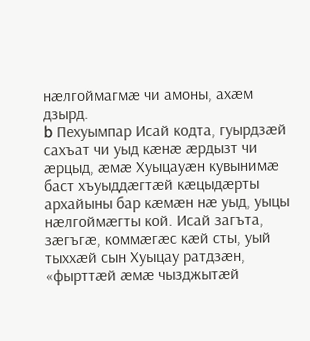нӕлгоймагмӕ чи амоны, ахӕм дзырд.
b Пехуымпар Исай кодта, гуырдзӕй сахъат чи уыд кӕнӕ ӕрдызт чи ӕрцыд, ӕмӕ Хуыцауӕн кувынимӕ баст хъуыддӕгтӕй кӕцыдӕрты архайыны бар кӕмӕн нӕ уыд, уыцы нӕлгоймӕгты кой. Исай загъта, зӕгъгӕ, коммӕгӕс кӕй сты, уый тыххӕй сын Хуыцау ратдзӕн, «фырттӕй ӕмӕ чызджытӕй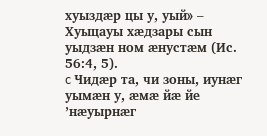хуыздӕр цы у, уый» – Хуыцауы хӕдзары сын уыдзӕн ном ӕнустӕм (Ис. 56:4, 5).
c Чидӕр та, чи зоны, иунӕг уымӕн у, ӕмӕ йӕ йе ’нӕуырнӕг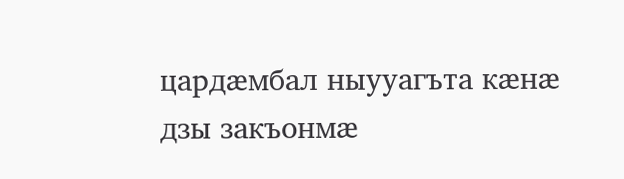цардӕмбал ныууагъта кӕнӕ дзы закъонмӕ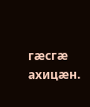гӕсгӕ ахицӕн.